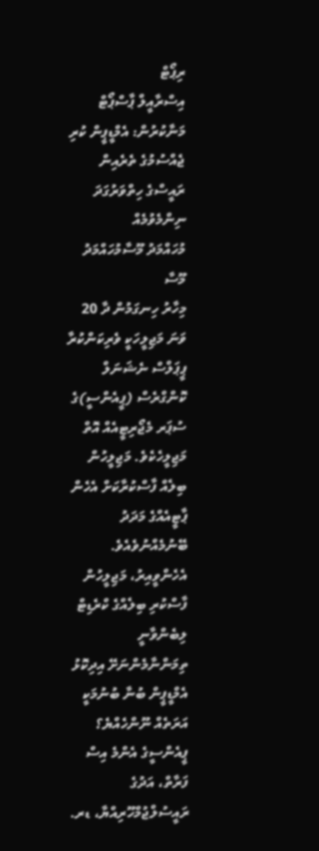ރިޕޯޓް
އިސްރާއީލް ޕާސްޕޯޓް މަނާކުރުން: އެމްޑީޕީން ކުރި ޖެއްސުމުގެ ތެރެއިން ރައީސްގެ ހިތްވަރުގަދަ ނިންމެވުމެއް
މުހައްމަދު މޫސާމުހައްމަދު މޫސާ
މިހާރު ހިނގަމުން ދާ 20 ވަނަ މަޖިލީހަކީ ވެރިކަންކުރާ ޕީޕަލްސް ނެޝަނަލް ކޮންގްރެސް (ޕީއެންސީ)ގެ ސުޕަރ މެޖޯރިޓީއެއް އޮތް މަޖިލީހެކެވެ. މަޖިލީހުން ބިލެއް ފާސްކުރާކަށް އެހެން ޕާޓީއެއްގެ މަދަދު ބޭނުމެއްނުވެއެވެ. އެހެންވީއިރު، މަޖިލީހުން ފާސްކުރި ބިލެއްގެ ކްރެޑިޓް ލިބެންވާނީ ތިމަންނާމެންނަށޭ އިދިކޮޅު އެމްޑީޕީން ބުނާ ބުނުމަކީ އަރަތެއް ނޫންހެއްޔެ؟
ޕީއެންސީގެ އެންމެ އިސް ފަރާތް، އަދުގެ ރައީސުލްޖުމްހޫރިއްޔާ، ޑރ.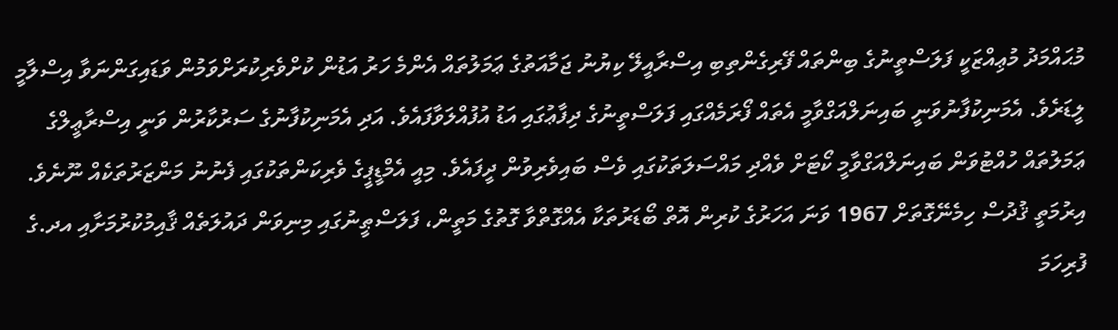މުޙައްމަދު މުޢިއްޒަކީ ފަލަސްތީނުގެ ބިންތައް ފޭރިގެންތިބި އިސްރާއީލޭ ކިޔުނު ޖަމާއަތުގެ ޢަމަލުތައް އެންމެ ހަރު އަޑުން ކުށްވެރިކުރަށްވަމުން ވަޑައިގަންނަވާ އިސްލާމީ ލީޑަރެވެ. އެމަނިކުފާނުވަނީ ބައިނަލްއަގްވާމީ އެތައް ފޯރަމެއްގައި ފަލަސްތީނުގެ ދިފާޢުގައި އަޑު އުފުއްލަވާފައެވެ. އަދި އެމަނިކުފާނުގެ ސަރުކާރުން ވަނީ އިސްރާޢީލްގެ ޢަމަލުތައް ހުއްޓުވަން ބައިނަލްއަގްވާމީ ކޯޓަށް ވެއްދި މައްސަލަތަކުގައި ވެސް ބައިވެރިވުން ދީފައެވެ. މިއީ އެމްޑީޕީގެ ވެރިކަންތަކުގައި ފެނުނު މަންޒަރުތަކެއް ނޫނެވެ.
އިރުމަތީ ޤުދުސް ހިމެނޭގޮތަށް 1967 ވަނަ އަހަރުގެ ކުރިން އޮތް ބޯޑަރުތަކާ އެއްގޮތްވާ ގޮތުގެ މަތީން، ފަލަސްޠީނުގައި މިނިވަން ދައުލަތެއް ޤާއިމުކުރުމަށާއި އދ.ގެ ފުރިހަމަ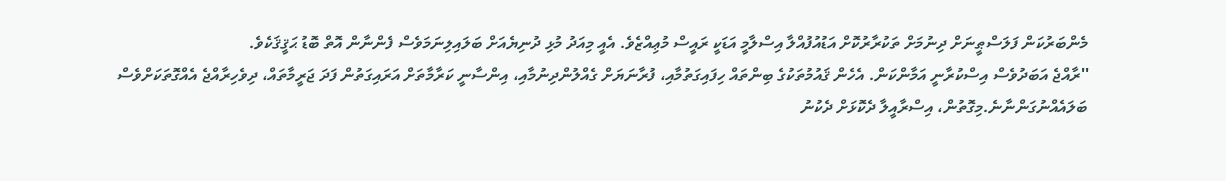މެންބަރުކަން ފަލަސްޠީނަށް ދިނުމަށް ތަކުރާރުކޮށް އަޑުއުފުއްލާ އިސްލާމީ އަޑަކީ ރައީސް މުޢިއްޒެވެ. އެއީ މިއަދު މުޅި ދުނިޔެއަށް ބަލައިލިނަމަވެސް ފެންނާން އޮތް ބޮޑު ޙަޤީޤަކެވެ.
''ރާއްޖެ އަބަދުވެސް އިސްކުރާނީ އަމާންކަން. އެހެން ޤައުމުތަކުގެ ބިންތައް ހިފައިގަތުމާއި، ފުރާނަޔަށް ގެއްލުންދިނުމާއި، އިންސާނީ ކަރާމާތަށް އަރައިގަތުން ފަދަ ޖަރީމާތައް، ދިވެހިރާއްޖެ އެއްގޮތަކަށްވެސް ބަލައެއްނުގަންނާނެ.މިގޮތުން، އިސްރާއީލާ ދެކޮޅަށް ދެކުނު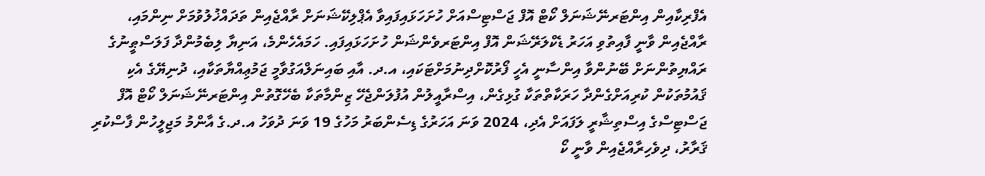އެފްރިކާއިން އިންޓަރނޭޝަނަލް ކޯޓް އޮފް ޖަސްޓިސްއަށް ހުށަހަޅައިފައިވާ އެޕްލިކޭޝަނަށް ރާއްޖެއިން ތަދައްޚުލުވުމަށް ނިންމައި، ރާއްޖެއިން ވާނީ ފާއިތުވި އަހަރު ޑެކްލަރޭޝަން އޮފް އިންޓަރވެންޝަން ހުށަހަޅައިފައި. ހަމައެހެންމެ، އަނިޔާ ލިބެމުންދާ ފަލަސްޠީނުގެ ރައްޔިތުންނަށް ބޭނުންވާ އިންސާނީ އެހީ ފޯރުކޮށްދިނުމަށްޓަކައި، އ.ދ. އާއި ބައިނަލްއަގުވާމީ ޖަމުޢިއްޔާތަކާއި، ދުނިޔޭގެ އެކި ޤައުމުތަކުން ކުރިއަށްގެންދާ ހަރަކާތްތަކާ ގުޅިގެން، އިސްރާއީލުން އުފުލަންޖެހޭ ޒިންމާތަކާ ބެހޭގޮތުން އިންޓަރނޭޝަނަލް ކޯޓް އޮފް ޖަސްޓިސްގެ އިސްތިޝާރީ ލަފައަށް އެދި، 2024 ވަނަ އަހަރުގެ ޑިސެންބަރު މަހުގެ 19 ވަނަ ދުވަހު އ.ދ.ގެ އާންމު މަޖިލީހުން ފާސްކުރި ޤަރާރު، ދިވެހިރާއްޖެއިން ވާނީ ކޯ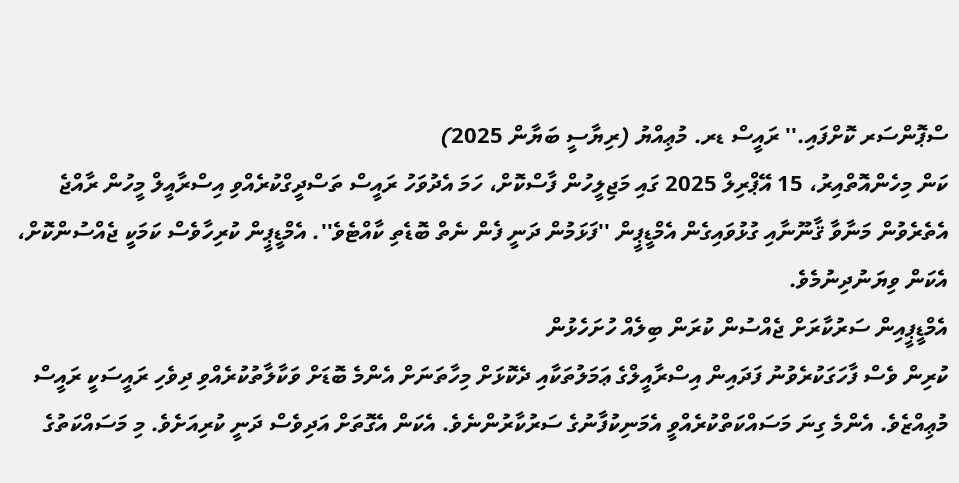ސްޕޮންސަރ ކޮށްފައި.'' ރައީސް ޑރ. މުޢިއްޔު (ރިޔާސީ ބަޔާން 2025)
ކަން މިހެންއޮތްއިރު، 15 އޭޕްރިލް 2025 ގައި މަޖިލީހުން ފާސްކޮށް، ހަމަ އެދުވަހު ރައީސް ތަސްދީގްކުރެއްވި އިސްރާއީލް މީހުން ރާއްޖެ އެތެރެވުން މަނާވާ ޤާނޫނާއި ގުޅުވައިގެން އެމްޑީޕީން ''ފަޅަމުން ދަނީ ފެން ނެތް ބޮޑެތި ކާއްޓެވެ''. އެމްޑީޕީން ކުރިހާވެސް ކަމަކީ ޖެއްސުންކޮށް، އެކަން ވިޔަނުދިނުމެވެ.
އެމްޑީޕީއިން ސަރުކާރަށް ޖެއްސުން ކުރަން ބިލެއް ހުށަހެޅުން
ކުރިން ވެސް ފާހަގަކުރެވުނު ފަދައިން އިސްރާއީލްގެ ޢަމަލުތަކާއި ދެކޮޅަށް މިހާތަނަށް އެންމެ ބޮޑަށް ވަކާލާތުކުރެއްވި ދިވެހި ރައީސަކީ ރައީސް މުޢިއްޒެވެ. އެންމެ ގިނަ މަސައްކަތްކުރެއްވީ އެމަނިކުފާނުގެ ސަރުކާރުންނެވެ. އެކަން އެގޮތަށް އަދިވެސް ދަނީ ކުރިއަށެވެ. މި މަސައްކަތުގެ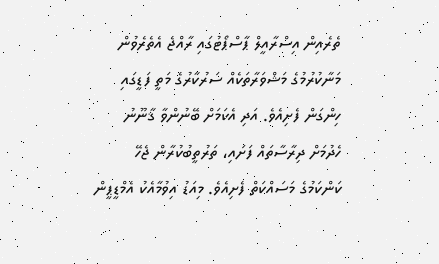ތެރެއިން އިސްރާއީލް ޕާސްޕޯޓުގައި ރާއްޖެ އެތެރެވުން މަނާކުރުމުގެ މަޝްވަރާތަކެއް ސަރުކާރުގެ މަތީ ފަޑީގައި ހިންގަން ފެށިއެވެ. އަދި އެކަމަށް ބޭނުންވާ ޤާނޫނު ހެދުމަށް ދިރާސާތައް ފަށައި، ތަރުތީބުކުރާން ޖެހޭ ކަންކަމުގެ މަސައްކަތް ފެށިއެވެ. މިއަޑު އިވުމާއެކު އެމްޑީޕީން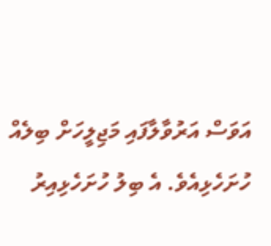އަވަސް އަރުވާލާފައި މަޖިލީހަށް ބިލެއް ހުށަހެޅިއެވެ. އެ ބިލު ހުށަހެޅިއިރު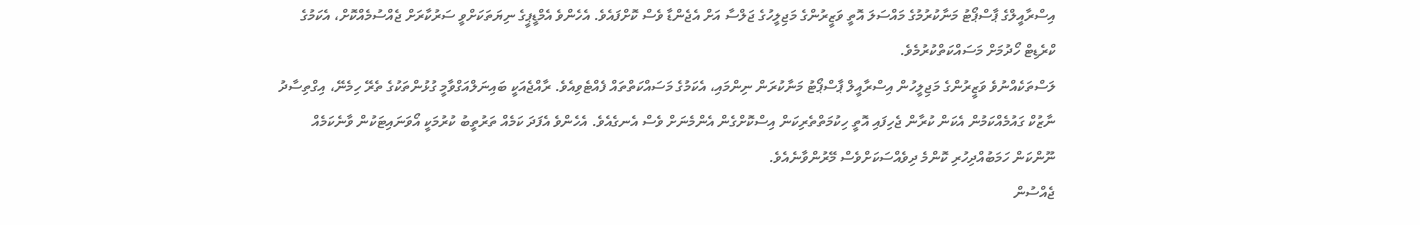އިސްރާއީލްގެ ޕާސްޕޯޓު މަނާކުރުމުގެ މައްސަލަ އޮތީ ވަޒީރުންގެ މަޖިލީހުގެ ޖަލްސާ އަށް އެޖެންޑާ ވެސް ކޮށްފައެވެ. އެހެންވެ އެމްޑީޕީގެ ނިޔަތަކަށްވީ ސަރުކާރަށް ޖެއްސުމެއްކޮށް، އެކަމުގެ ކްރެޑިޓް ހޯދުމަށް މަސައްކަތްކުރުމެވެ.
ލަސްތަކެއްނުވެ ވަޒީރުންގެ މަޖިލީހުން އިސްރާއީލް ޕާސްޕޯޓު މަނާކުރަން ނިންމައި، އެކަމުގެ މަސައްކަތްތައް ފެއްޓެވިއެވެ. ރާއްޖެއަކީ ބައިނަލްއަގްވާމީ ގުޅުންތަކުގެ ތެރޭ ހިމެނޭ، އިގްތިސާދު ނާޒުކް ގައުމެއްކަމުން އެކަން ކުރާން ޖެހިފައި އޮތީ ހިކުމަތްތެރިކަން އިސްކޮށްގެން އެންމެނަށް ވެސް އެނގެއެވެ. އެހެންވެ އެފަދަ ކަމެއް ތަރުތީބު ކުރުމަކީ އޯވަނައިޓަކުން ވާނެކަމެއް ނޫންކަން ހަމަބުއްދިހުރި ކޮންމެ ދިވެއްސަކަށްވެސް މޭރުންވާނެއެވެ.
ޖެއްސުން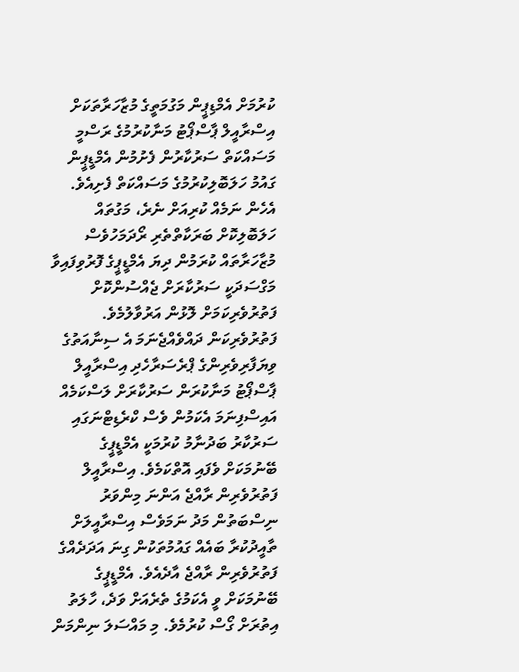ކުރުމަށް އެމްޑިޕީން މަގުމަތީގެ މުޒާހަރާތަކަށް
އިސްރާއީލް ޕާސްޕޯޓު މަނާކުރުމުގެ ރަސްމީ މަސައްކަތް ސަރުކާރުން ފެށުމުން އެމްޑީޕީން ގައުމު ހަލަބޮލިކުރުމުގެ މަސައްކަތް ފެށިއެވެ. އެހެން ނަމެއް ކުރިއަށް ނެރެ، މަގުތައް ހަލަބޮލިކޮށް ބަރަކާތްތެރި ރޯދަމަހުވެސް މުޒާހަރާތައް ކުރަމުން ދިޔަ އެމްޑީޕީގެ ފޮރުވިފައިވާ މަގްސަދަކީ ސަރުކާރަށް ޖެއްސުންކޮށް ފަތުރުވެރިކަމަށް ލޮޅުން އަރުވާލުމެވެ. ފަތުރުވެރިކަން ދައްވެއްޖެނަމަ އެ ސިނާއަތުގެ ވިޔަފާރިވެރިންގެ ޕްރެސަރާހެދި އިސްރާއީލް ޕާސްޕޯޓު މަނާކުރަން ސަރުކާރަށް ލަސްކަމެއް އައިސްފިނަމަ އެކަމުން ވެސް ކްރެޑިޓްނަގައި ސަރުކާރު ބަދުނާމު ކުރުމަކީ އެމްޑީޕީގެ ބޭނުމަކަށް ވެފައި އޮތްކަމެވެ. އިސްރާއީލް ފަތުރުވެރިން ރާއްޖެ އަންނަ މިންވަރު ނިސްބަތުން މަދު ނަމަވެސް އިސްރާއީލަށް ތާއީދުކުރާ ބައެއް ގައުމުތަކުން ގިނަ އަދަދެއްގެ ފަތުރުވެރިން ރާއްޖެ އާދެއެވެ. އެމްޑީޕީގެ ބޭނުމަކަށް ވީ އެކަމުގެ ތެރެއަށް ވަދެ، ހާލަތު އިތުރަށް ގޯސް ކުރުމެވެ. މި މައްސަލަ ނިންމަން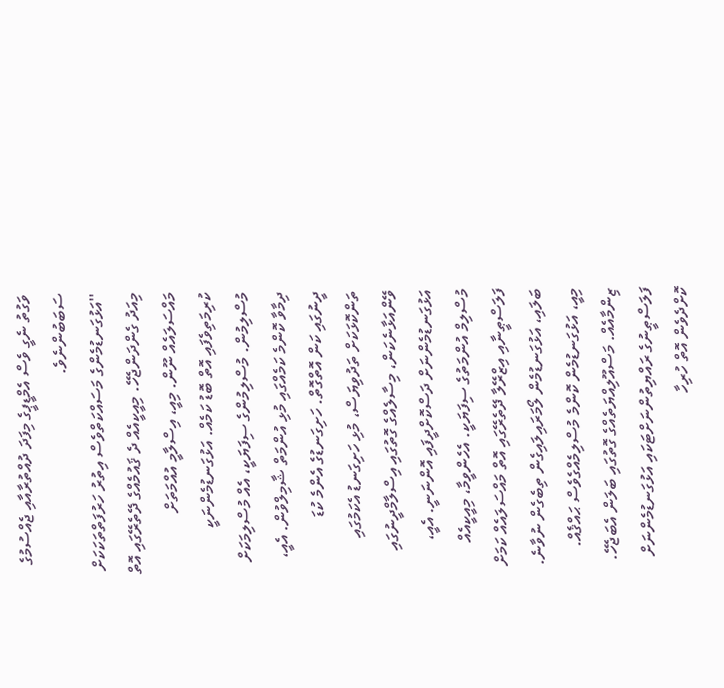ވަގުތު ނެގީ ވެސް އެމްޑީޕީގެ މިފަދަ ދުއްތުރާއާއި ޖެއްސުމުގެ ސަބަބުންނެވެ.
''އަޅުގަނޑުމެންގެ މަސައްކަތްވެސް އިތުރު ހަރުފަތްތަކަކަށް މިއަދު ގެންދަންޖެހޭ. މިއީކީއެއް ދެ ޤައުމެއްގެ ދޭތެރޭގައި އޮތް މައްސަލައެއް ނޫން. މިއީ، އިސްލާމީ އުއްމަތަށް ކުރިމަތިވެފައި އޮތް ބޮޑު ކަމެއް. އަޅުގަނޑުމެންނަކީ މުސްލިމުން. މުސްލިމުންގެ ސިފަޔަކީ، އެއް މުސްލިމަކަށް ދިމާވާ ކޮންމެ ކަމެއްގައި މުޅި އުންމަތް ޝާމިލްވުން. އެއީ، ދީނުގައި ކަން އޮތްގޮތް. ހަށިގަނޑުގެ އެންމެ ކުޑަ ތަންކޮޅަކަށް ތަދުވިޔަސް، މުޅި ހަށިގަނޑު އެކަމުގައި ވޭންއަޅާނެކަން، މިސާލެއްގެ ގޮތުގައި އިސްލާމްދީނުގައި އަޅުގަނޑުމެންނަށް ދަސްކޮށްދީފައި އޮންނަނީ. އެއީ، މުސްލިމް އުންމަތުގެ ސިފަޔަކީ. އެހެންވީމާ، މިއީކީއެއް ފަލަސްޠީނާއި އިޒްރޭލާ ދޭތެރޭގައި އޮތް މައްސަލައެއް ކަމަށް ބަލައި، އަޅުގަނޑުމެން ލޯމަރައިލައިގެން ތިބެގެން ނުވާނެ. މިއީ، އަޅުގަނޑުމެން ކޮންމެ މުސްލިމެއްގެވެސް ޙައްޤެއް. ޒިންމާއެއް. މަސްއޫލިއްޔަތެއްގެ ގޮތުގައި ބަލަން އެބަޖެހޭ. ފަލަސްޠީނުގެ ރައްޔިތުންނަށްޓަކައި އަޅުގަނޑުމެންނަށް ކޮށްދެވެން އޮތް ހުރިހާ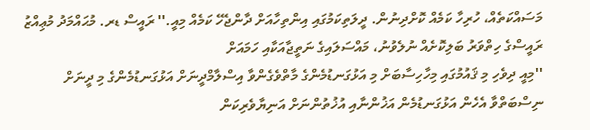މަސައްކަތެއް، ހުރިހާ ކަމެއް ކޮށްދިނުން. ދީލަތިކަމުގައި އިންތިހާއަށް ދާންޖެހޭ ކަމެއް މިއީ.'' ރައީސް ޑރ. މުޙައްމަދު މުޢިއްޒު
ރައީސްގެ ހިތްވަރު ބަލިކޮށެއް ނުލެވުނު، މައްސަލައިގެ ނަތީޖާއަކާއި ހަމައަށް
''މިއީ ދިވެހި މި ޤައުމުގައި މިހާހިސާބަށް މި އަޅުގަނޑުމެންގެ މާތްވެގެންވާ އިސްލާމްދީނަށް އަޅުގަނޑުމެންގެ މި ދީނަށް ނިސްބަތްވާ އެހެން އަޅުގަނޑުމެން އަޚުންނާއި އުޚުތުންނަށް އަނިޔާވެރިކަން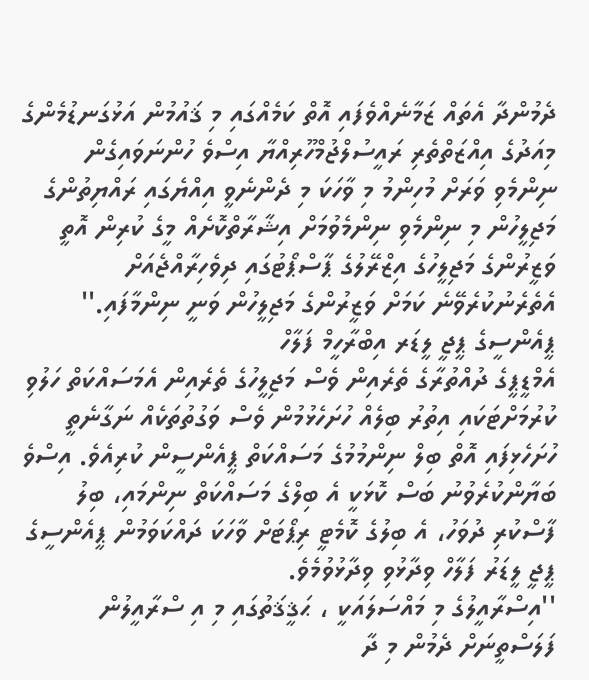ދެމުންދާ އެތައް ޒަމާނެއްވެފައި އޮތް ކަމެއްގައި މި ޤައުމުން އަޅުގަނޑުމެންގެ މިއަދުގެ އިއްޒަތްތެރި ރައީސުލްޖުމްހޫރިއްޔާ އިސްވެ ހުންނަވައިގެން ނިންމެވި ވަރަށް މުހިންމު މި ވާހަކަ މި ދެންނެވީ އިއްޔެގައި ރައްޔިތުންގެ މަޖިލީހުން މި ނިންމެވި ނިންމެވުމަށް އިޝާރާތްކޮށެއް މީގެ ކުރިން އޮތީ ވަޒީރުންގެ މަޖިލީހުގެ އިޒްރޭލުގެ ޕާސްޕޯޓުގައި ދިވެހިރާއްޖެއަށް އެތެރެނުކުރެވޭނެ ކަމަށް ވަޒީރުންގެ މަޖިލީހުން ވަނީ ނިންމާފައި.'' ޕީއެންސީގެ ޕީޖީ ލީޑަރ އިބްރާހީމް ފަލާހް
އެމްޑީޕީގެ ދުއްތުރާގެ ތެރެއިން ވެސް މަޖިލީހުގެ ތެރެއިން އެމަސައްކަތް ހަލުވި ކުރުމަށްޓަކައި އިތުރު ބިލެއް ހުށަހެޅުމުން ވެސް ވަގުތުތަކެއް ނަގާނެތީ ހުށަހެޅިފައި އޮތް ބިލް ނިންމުމުގެ މަސައްކަތް ޕީއެންސީން ކުރިއެވެ. އިސްވެ ބަޔާންކުރެވުނު ބަސް ކޮޅަކީ އެ ބިލްގެ މަސައްކަތް ނިންމައި، ބިލު ފާސްކުރި ދުވަހު، އެ ބިލުގެ ކޮމެޓީ ރިޕޯޓަށް ވާހަކަ ދައްކަވަމުން ޕީއެންސީގެ ޕީޖީ ލީޑަރު ފަލާހް ވިދާޅުވި ވިދާޅުވުމެވެ.
''އިސްރާއީލުގެ މި މައްސަލައަކީ ، ޙަޤީޤަތުގައި މި އި ސްރާއީލުން ފަލަސްތީނަށް ދެމުން މި ދާ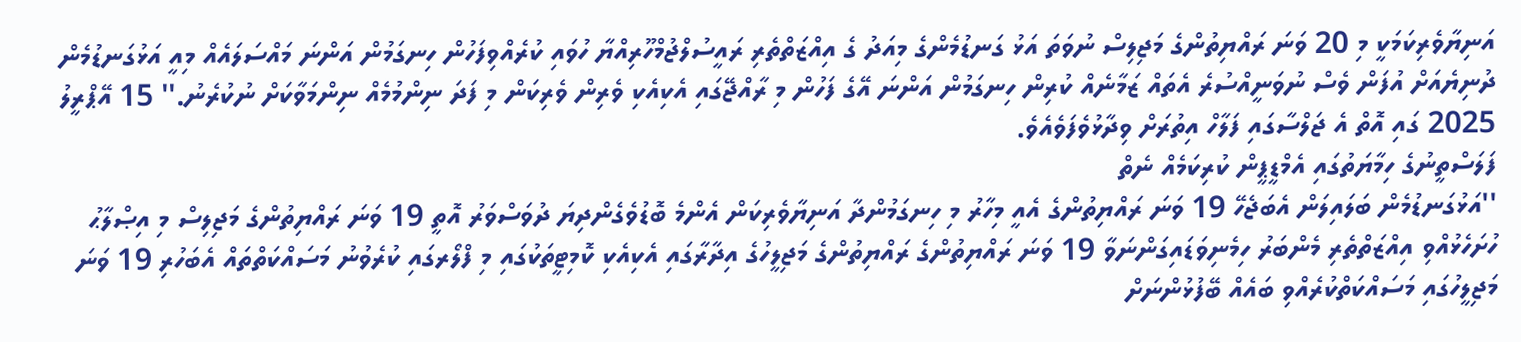އަނިޔާވެރިކަމަކީ މި 20 ވަނަ ރައްޔިތުންގެ މަޖިލިސް ނުވަތަ އަޅު ގަނޑުމެންގެ މިއަދު ގެ އިއްޒަތްތެރި ރައީސުލްޖުމްހޫރިއްޔާ ހުވައި ކުރެއްވިފަހުން ހިނގަމުން އަންނަ މައްސަލައެއް މިއީ އަޅުގަނޑުމެން ދުނިޔެއަށް އުފަން ވެސް ނުވަނީއްސުރެ އެތައް ޒަމާނެއް ކުރިން ހިނގަމުން އަންނަ އޭގެ ފަހުން މި ރާއްޖޭގައި އެކިއެކި ވެރިން ވެރިކަން މި ފަދަ ނިންމުމެއް ނިންމަވާކަށް ނުކުރެނު.'' 15 އޭޕްރީލު 2025 ގައި އޮތް އެ ޖަލްސާގައި ފަލާހް އިތުރަށް ވިދާޅުވެފަވެއެވެ.
ފަލަސްތީނުގެ ހިމާޔަތުގައި އެމްޑީޕީން ކުރިކަމެއް ނެތް
''އަޅުގަނޑުމެން ބަލައިލަން އެބަޖެހޭ 19 ވަނަ ރައްޔިތުންގެ އެއީ މިހާރު މި ހިނގަމުންދާ އަނިޔާވެރިކަން އެންމެ ބޮޑުވެގެންދިޔަ ދުވަސްވަރު އޮތީ 19 ވަނަ ރައްޔިތުންގެ މަޖިލިސް މި އިޞްލާޙު ހުށަހެޅުއްވި އިއްޒަތްތެރި މެންބަރު ހިމެނިވަޑައިގަންނަވާ 19 ވަނަ ރައްޔިތުންގެ ރައްޔިތުންގެ މަޖިލީހުގެ އިދާރާގައި އެކިއެކި ކޮމިޓީތަކުގައި މި ފްލޯރގައި ކުރެވުނު މަސައްކަތްތައް އެބަހުރި 19 ވަނަ މަޖިލީހުގައި މަސައްކަތްކުރެއްވި ބައެއް ބޭފުޅުންނަށް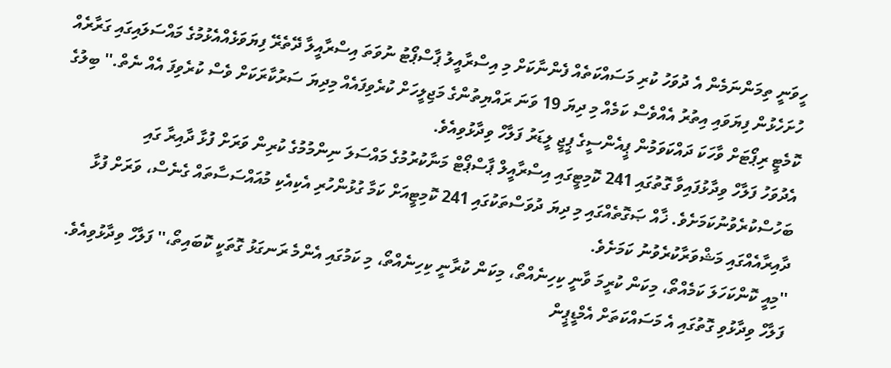ހީވަނީ ތިމަންނަމެން އެ ދުވަހު ކުރި މަސައްކަތެއް ފެންނާކަށް މި އިސްރާއީލު ޕާސްޕޯޓު ނުވަތަ އިސްރާއީލާ ދޭތެރޭ ފިޔަވަޅެއްއެޅުމުގެ މައްސަލައިގައި ގަރާރެއް ހުށަހެޅުން ފިޔަވައި އިތުރު އެއްވެސް ކަމެއް މި ދިޔަ 19 ވަނަ ރައްޔިތުންގެ މަޖިލީހަށް ކުރެވިފައެއް މިދިޔަ ސަރުކާރަކަށް ވެސް ކުރެވިފަ އެއް ނެތް.'' ބިލުގެ ކޮމެޓީ ރިޕޯޓަށް ވާހަކަ ދައްކަވަމުން ޕީއެންސީގެ ޕީޖީ ލީޑަރު ފަލާހް ވިދާޅުވިއެވެ.
އެދުވަހު ފަލާހް ވިދާޅުފައިވާ ގޮތުގައި 241 ކޮމިޓީގައި އިސްރާއީލް ޕާސްޕޯޓް މަނާކުރުމުގެ މައްސަލަ ނިންމުމުގެ ކުރިން ވަރަށް ފުޅާ ދާއިރާ ގައި ބަހުސްކުރެވުނުކަމަށެވެ. ޚާއް ޞަގޮތެއްގައި މި ދިޔަ ދުވަސްތަކުގައި 241 ކޮމިޓީއަށް ކަމާ ގުޅުންހުރި އެކިއެކި މުއައްސަސާތައް ގެނެސް، ވަރަށް ފުޅާ ދާއިރާއެއްގައި މަޝްވަރާކުރެވުނު ކަމަށެވެ.
''މިއީ ކޮންކަހަލަ ކަމެއްތޯ، މިކަން ކުރީމަ ވާނީ ކިހިނެއްތޯ، މިކަން ކުރާނީ ކިހިނެއްތޯ، މި ކަމުގައި އެންމެ ރަނގަޅު ގޮތަކީ ކޮބައިތޯ،'' ފަލާހް ވިދާޅުވިއެވެ.
ފަލާހް ވިދާޅުވި ގޮތުގައި އެ މަސައްކަތަށް އެމްޑީޕީން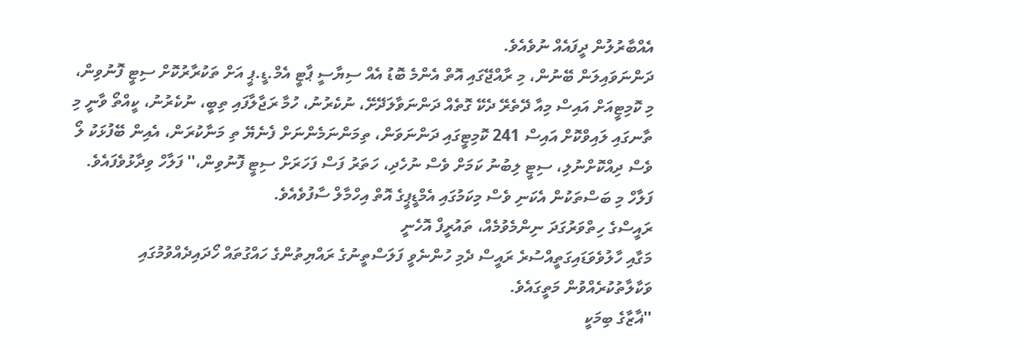އެއްބާރުލުން ދީފައެއް ނުވެއެވެ.
ދަންނަވައިލަން ބޭނުން، މި ރާއްޖޭގައި އޮތް އެންމެ ބޮޑު އެއް ސިޔާސީ ޕާޓީ އެމް.ޑީ.ޕީ އަށް ތަކުރާރުކޮށް ސިޓީ ފޮނުވިން، މި ކޮމިޓީއަށް އައިސް މިއާ ދޭތެރޭ ދެކޭ ގޮތެއް ދަންނަވާލަދޭށޭ، ނުކެރުނު، ހުމާ ރަޖާލާފައި ތިބީ، ނުކެރުނު، ކީއްތޯ ވާނީ މި ތާނގައި ލައިވްކޮށް އައިސް 241 ކޮމިޓީގައި ދަންނަވަން، ތިމަންނަމެންނަށް ފެނެޔޭ ތި މަނާކުރަން، އެއިން ބޭފުޅަކު ލޯ ވެސް ދިއްކޮށްނުލި، ސިޓީ ލިބުނު ކަމަށް ވެސް ނުހެދި، ހަތަރު ފަސް ފަހަރަށް ސިޓީ ފޮނުވިން،'' ފަލާހް ވިދާޅުވެފައެވެ.
ފަލާހް މި ބަސްތަކުން އެކަނި ވެސް މިކަމުގައި އެމްޑީޕީގެ އޮތް އިހްމާލް ސާފުވެއެވެ.
ރައީސްގެ ހިތްވަރުގަދަ ނިންމެވުމެއް، ތައުރީފް އޮހެނީ
މަގާއި ހާލުވެވަޑައިގަތީއްސުރެ ރައީސް ދެމި ހުންނެވީ ފަލަސްތީނުގެ ރައްޔިތުންގެ ހައްގުތައް ހޯދައިދެއްވުމުގައި ވަކާލާތުކުރެއްވުން މަތީގައެވެ.
''ޣާޒާގެ ބިމަކީ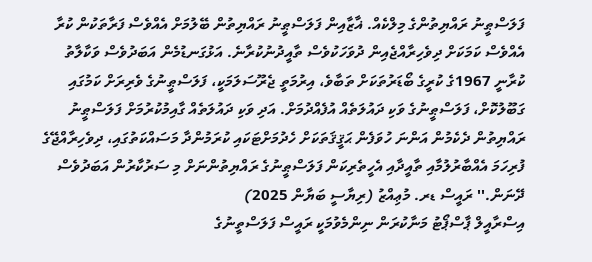ފަލަސްޠީނު ރައްޔިތުންގެ މިލްކެއް. ޣާޒާއިން ފަލަސްޠީނު ރައްޔިތުން ބޭލުމަށް އެއްވެސް ފަރާތަކުން ކުރާ އެއްވެސް ކަމަކަށް ދިވެހިރާއްޖެއިން ދުވަހަކުވެސް ތާއީދުނުކުރާނެ. އަޅުގަނޑުމެން އަބަދުވެސް ވަކާލާތު ކުރާނީ 1967ގެ ކުރީގެ ބޯޑަރުތަކަށް ތަބާވެ، އިރުމަތީ ޖެރޫސަލަމަކީ، ފަލަސްޠީނުގެ ވެރިރަށް ކަމުގައި ގަބޫލުކޮށް، ފަލަސްޠީނުގެ ވަކި ދައުލަތެއް އުފެއްދުމަށް. އަދި ވަކި ދައުލަތެއް ގާއިމުކުރުމަށް ފަލަސްޠީނު ރައްޔިތުން ދެކެމުން އަންނަ ހުވަފެން ޙަޤީޤަތަކަށް ހެދުމަށްޓަކައި ކުރަމުންދާ މަސައްކަތުގައި، ދިވެހިރާއްޖޭގެ ފުރިހަމަ އެއްބާރުލުމާއި ތާއީދާއި އެހީތެރިކަން ފަލަސްޠީނުގެ ރައްޔިތުންނަށް މި ސަރުކާރުން އަބަދުވެސް ދޭނަން.'' ރައީސް ޑރ. މުޢިއްޒު (ރިޔާސީ ބަޔާން 2025)
އިސްރާއީލް ޕާސްޕޯޓު މަނާކުރަން ނިންމެވުމަކީ ރައީސް ފަލަސްތީނުގެ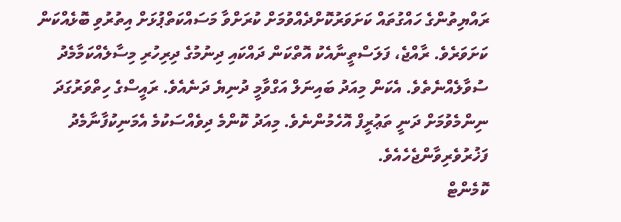ރައްޔިތުންގެ ހައްގުތައް ކަށަވަރުކޮށްދެއްވުމަށް ކުރަށްވާ މަސައްކަތްޕުޅަށް އިތުރުވި ބޮޅެއްކަން ކަށަވަރެވެ. ރާއްޖެ، ފަލަސްތީނާއެކު އޮތްކަން ދައްކައި ދިނުމުގެ ދިރިހުރި މިސާލެއްކަމާމެދު ސުވާލެއްނެތެވެ. އެކަން މިއަދު ބައިނަލް އަގްވާމީ ދުނިޔެ ދަނެއެވެ. ރައީސްގެ ހިތްވަރުގަދަ ނިންމެވުމަށް ދަނީ ތަޢުރީފް އޮހެމުންނެވެ. މިއަދު ކޮންމެ ދިވެއްސަކުމެ އެމަނިކުފާނާމެދު ފަޚުރުވެރިވާންޖެހެއެވެ.
ކޮމެންޓް